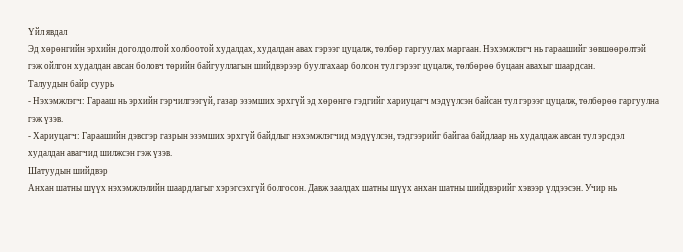Үйл явдал
Эд хөрөнгийн эрхийн доголдолтой холбоотой худалдах, худалдан авах гэрээг цуцалж, төлбөр гаргуулах маргаан. Нэхэмжлэгч нь гараашийг зөвшөөрөлтэй гэж ойлгон худалдан авсан боловч төрийн байгууллагын шийдвэрээр буулгахаар болсон тул гэрээг цуцалж, төлбөрөө буцаан авахыг шаардсан.
Талуудын байр суурь
- Нэхэмжлэгч: Гарааш нь эрхийн гэрчилгээгүй, газар эзэмших эрхгүй эд хөрөнгө гэдгийг хариуцагч мэдүүлсэн байсан тул гэрээг цуцалж, төлбөрөө гаргуулна гэж үзэв.
- Хариуцагч: Гараашийн дэвсгэр газрын эзэмших эрхгүй байдлыг нэхэмжлэгчид мэдүүлсэн, тэдгээрийг байгаа байдлаар нь худалдаж авсан тул эрсдэл худалдан авагчид шилжсэн гэж үзэв.
Шатуудын шийдвэр
Анхан шатны шүүх нэхэмжлэлийн шаардлагыг хэрэгсэхгүй болгосон. Давж заалдах шатны шүүх анхан шатны шийдвэрийг хэвээр үлдээсэн. Учир нь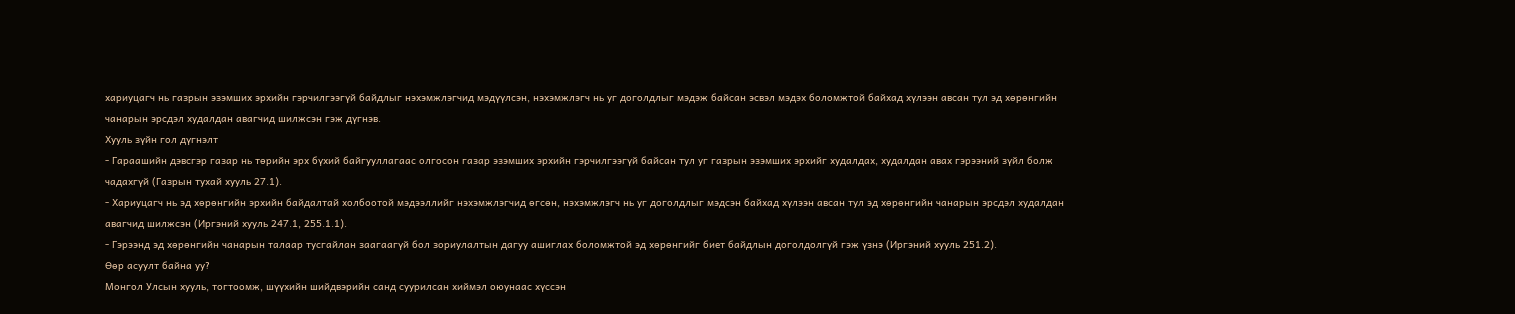хариуцагч нь газрын эзэмших эрхийн гэрчилгээгүй байдлыг нэхэмжлэгчид мэдүүлсэн, нэхэмжлэгч нь уг доголдлыг мэдэж байсан эсвэл мэдэх боломжтой байхад хүлээн авсан тул эд хөрөнгийн чанарын эрсдэл худалдан авагчид шилжсэн гэж дүгнэв.
Хууль зүйн гол дүгнэлт
- Гараашийн дэвсгэр газар нь төрийн эрх бүхий байгууллагаас олгосон газар эзэмших эрхийн гэрчилгээгүй байсан тул уг газрын эзэмших эрхийг худалдах, худалдан авах гэрээний зүйл болж чадахгүй (Газрын тухай хууль 27.1).
- Хариуцагч нь эд хөрөнгийн эрхийн байдалтай холбоотой мэдээллийг нэхэмжлэгчид өгсөн, нэхэмжлэгч нь уг доголдлыг мэдсэн байхад хүлээн авсан тул эд хөрөнгийн чанарын эрсдэл худалдан авагчид шилжсэн (Иргэний хууль 247.1, 255.1.1).
- Гэрээнд эд хөрөнгийн чанарын талаар тусгайлан заагаагүй бол зориулалтын дагуу ашиглах боломжтой эд хөрөнгийг биет байдлын доголдолгүй гэж үзнэ (Иргэний хууль 251.2).
Өөр асуулт байна уу?
Монгол Улсын хууль, тогтоомж, шүүхийн шийдвэрийн санд суурилсан хиймэл оюунаас хүссэн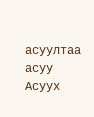асуултаа асуу
Асуух